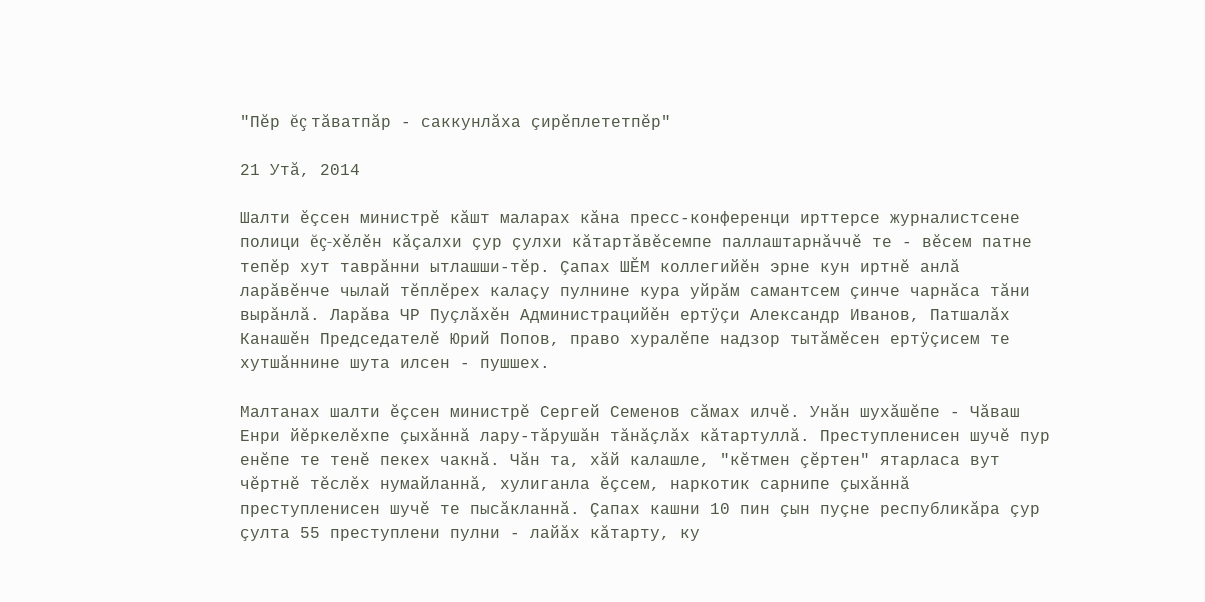"Пĕр ĕç тăватпăр - саккунлăха çирĕплететпĕр"

21 Утă, 2014

Шалти ĕçсен министрĕ кăшт маларах кăна пресс-конференци ирттерсе журналистсене полици ĕç-хĕлĕн кăçалхи çур çулхи кăтартăвĕсемпе паллаштарнăччĕ те - вĕсем патне тепĕр хут таврăнни ытлашши-тĕр. Çапах ШĔМ коллегийĕн эрне кун иртнĕ анлă ларăвĕнче чылай тĕплĕрех калаçу пулнине кура уйрăм самантсем çинче чарнăса тăни вырăнлă. Ларăва ЧР Пуçлăхĕн Администрацийĕн ертÿçи Александр Иванов, Патшалăх Канашĕн Председателĕ Юрий Попов, право хуралĕпе надзор тытăмĕсен ертÿçисем те хутшăннине шута илсен - пушшех.

Малтанах шалти ĕçсен министрĕ Сергей Семенов сăмах илчĕ. Унăн шухăшĕпе - Чăваш Енри йĕркелĕхпе çыхăннă лару-тăрушăн тăнăçлăх кăтартуллă. Преступленисен шучĕ пур енĕпе те тенĕ пекех чакнă. Чăн та, хăй калашле, "кĕтмен çĕртен" ятарласа вут чĕртнĕ тĕслĕх нумайланнă, хулиганла ĕçсем, наркотик сарнипе çыхăннă преступленисен шучĕ те пысăкланнă. Çапах кашни 10 пин çын пуçне республикăра çур çулта 55 преступлени пулни - лайăх кăтарту, ку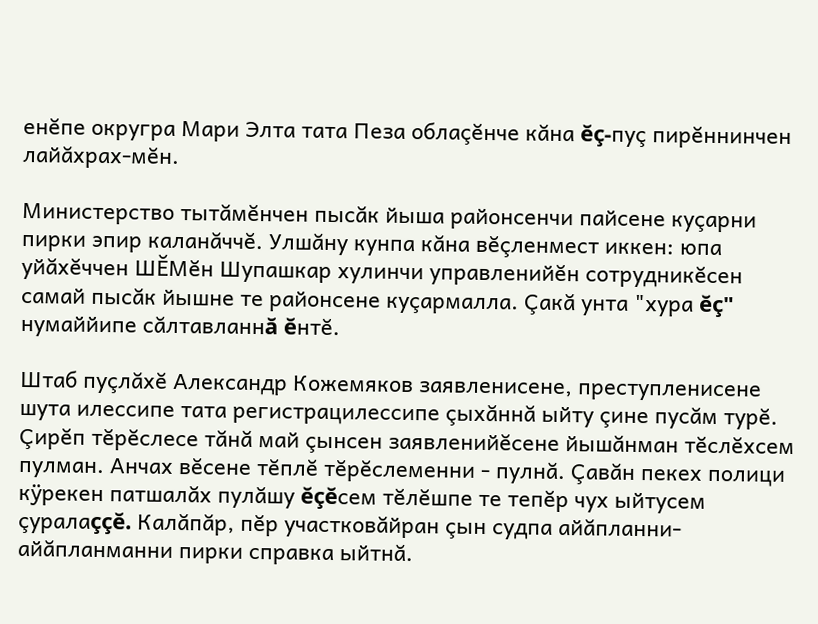енĕпе округра Мари Элта тата Пеза облаçĕнче кăна ĕç-пуç пирĕннинчен лайăхрах-мĕн.

Министерство тытăмĕнчен пысăк йыша районсенчи пайсене куçарни пирки эпир каланăччĕ. Улшăну кунпа кăна вĕçленмест иккен: юпа уйăхĕччен ШĔМĕн Шупашкар хулинчи управленийĕн сотрудникĕсен самай пысăк йышне те районсене куçармалла. Çакă унта "хура ĕç" нумаййипе сăлтавланнă ĕнтĕ.

Штаб пуçлăхĕ Александр Кожемяков заявленисене, преступленисене шута илессипе тата регистрацилессипе çыхăннă ыйту çине пусăм турĕ. Çирĕп тĕрĕслесе тăнă май çынсен заявленийĕсене йышăнман тĕслĕхсем пулман. Анчах вĕсене тĕплĕ тĕрĕслеменни - пулнă. Çавăн пекех полици кÿрекен патшалăх пулăшу ĕçĕсем тĕлĕшпе те тепĕр чух ыйтусем çуралаççĕ. Калăпăр, пĕр участковăйран çын судпа айăпланни-айăпланманни пирки справка ыйтнă.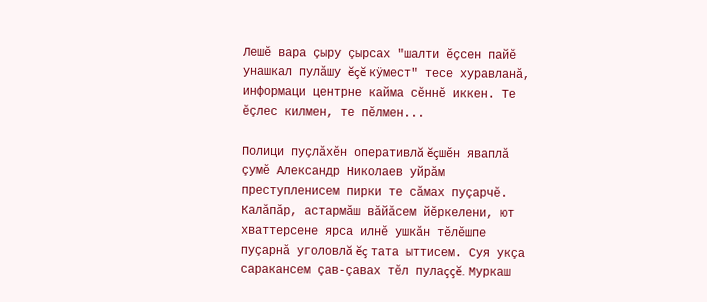Лешĕ вара çыру çырсах "шалти ĕçсен пайĕ унашкал пулăшу ĕçĕ кÿмест" тесе хуравланă, информаци центрне кайма сĕннĕ иккен. Те ĕçлес килмен, те пĕлмен...

Полици пуçлăхĕн оперативлă ĕçшĕн яваплă çумĕ Александр Николаев уйрăм преступленисем пирки те сăмах пуçарчĕ. Калăпăр, астармăш вăйăсем йĕркелени, ют хваттерсене ярса илнĕ ушкăн тĕлĕшпе пуçарнă уголовлă ĕç тата ыттисем. Суя укçа саракансем çав-çавах тĕл пулаççĕ. Муркаш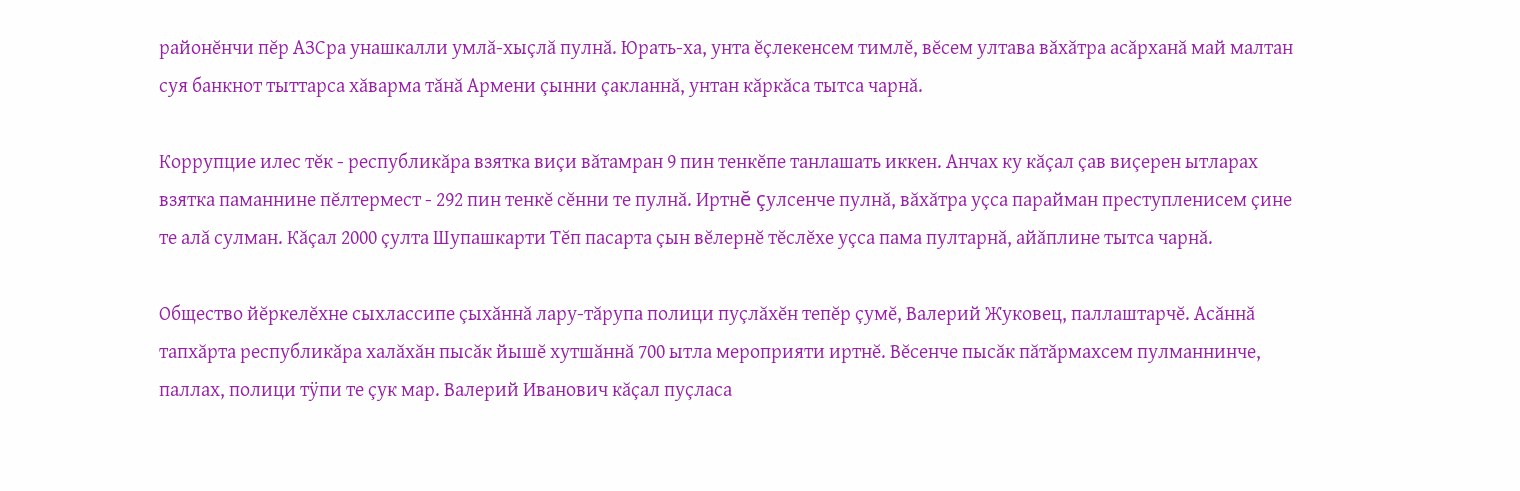районĕнчи пĕр АЗСра унашкалли умлă-хыçлă пулнă. Юрать-ха, унта ĕçлекенсем тимлĕ, вĕсем ултава вăхăтра асăрханă май малтан суя банкнот тыттарса хăварма тăнă Армени çынни çакланнă, унтан кăркăса тытса чарнă.

Коррупцие илес тĕк - республикăра взятка виçи вăтамран 9 пин тенкĕпе танлашать иккен. Анчах ку кăçал çав виçерен ытларах взятка паманнине пĕлтермест - 292 пин тенкĕ сĕнни те пулнă. Иртнĕ çулсенче пулнă, вăхăтра уçса парайман преступленисем çине те алă сулман. Кăçал 2000 çулта Шупашкарти Тĕп пасарта çын вĕлернĕ тĕслĕхе уçса пама пултарнă, айăплине тытса чарнă.

Общество йĕркелĕхне сыхлассипе çыхăннă лару-тăрупа полици пуçлăхĕн тепĕр çумĕ, Валерий Жуковец, паллаштарчĕ. Асăннă тапхăрта республикăра халăхăн пысăк йышĕ хутшăннă 700 ытла мероприяти иртнĕ. Вĕсенче пысăк пăтăрмахсем пулманнинче, паллах, полици тÿпи те çук мар. Валерий Иванович кăçал пуçласа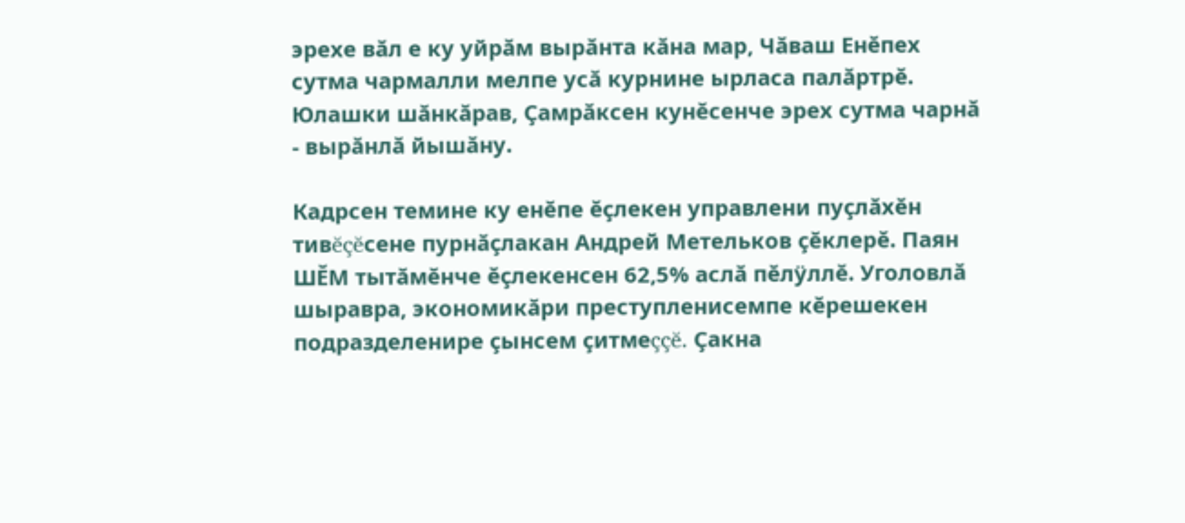эрехе вăл е ку уйрăм вырăнта кăна мар, Чăваш Енĕпех сутма чармалли мелпе усă курнине ырласа палăртрĕ. Юлашки шăнкăрав, Çамрăксен кунĕсенче эрех сутма чарнă - вырăнлă йышăну.

Кадрсен темине ку енĕпе ĕçлекен управлени пуçлăхĕн тивĕçĕсене пурнăçлакан Андрей Метельков çĕклерĕ. Паян ШĔМ тытăмĕнче ĕçлекенсен 62,5% аслă пĕлÿллĕ. Уголовлă шыравра, экономикăри преступленисемпе кĕрешекен подразделенире çынсем çитмеççĕ. Çакна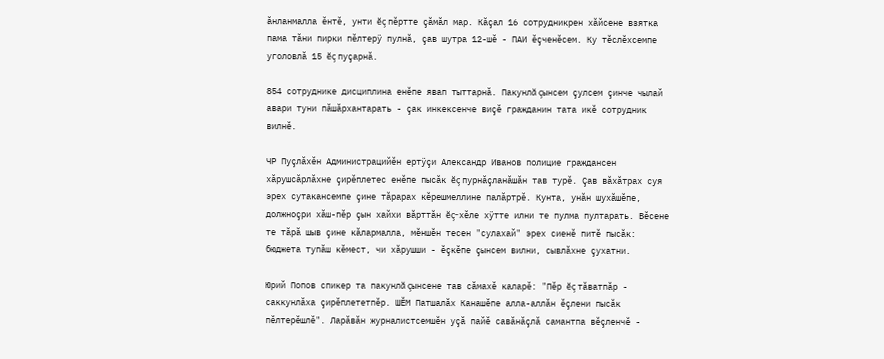ăнланмалла ĕнтĕ, унти ĕç пĕртте çăмăл мар. Кăçал 16 сотрудникрен хăйсене взятка пама тăни пирки пĕлтерÿ пулнă, çав шутра 12-шĕ - ПАИ ĕçченĕсем. Ку тĕслĕхсемпе уголовлă 15 ĕç пуçарнă.

854 сотруднике дисциплина енĕпе явап тыттарнă. Пакунлă çынсем çулсем çинче чылай авари туни пăшăрхантарать - çак инкексенче виçĕ гражданин тата икĕ сотрудник вилнĕ.

ЧР Пуçлăхĕн Администрацийĕн ертÿçи Александр Иванов полицие граждансен хăрушсăрлăхне çирĕплетес енĕпе пысăк ĕç пурнăçланăшăн тав турĕ. Çав вăхăтрах суя эрех сутакансемпе çине тăрарах кĕрешмеллине палăртрĕ. Кунта, унăн шухăшĕпе, должноçри хăш-пĕр çын хайхи вăрттăн ĕç-хĕле хÿтте илни те пулма пултарать. Вĕсене те тăрă шыв çине кăлармалла, мĕншĕн тесен "сулахай" эрех сиенĕ питĕ пысăк: бюджета тупăш кĕмест, чи хăрушши - ĕçкĕпе çынсем вилни, сывлăхне çухатни.

Юрий Попов спикер та пакунлă çынсене тав сăмахĕ каларĕ: "Пĕр ĕç тăватпăр - саккунлăха çирĕплететпĕр. ШĔМ Патшалăх Канашĕпе алла-аллăн ĕçлени пысăк пĕлтерĕшлĕ". Ларăвăн журналистсемшĕн уçă пайĕ савăнăçлă самантпа вĕçленчĕ -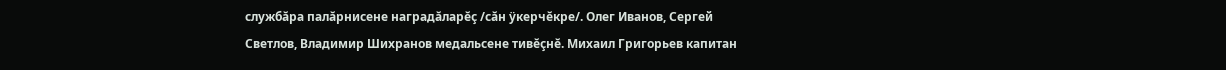службăра палăрнисене наградăларĕç /сăн ÿкерчĕкре/. Олег Иванов, Сергей Светлов, Владимир Шихранов медальсене тивĕçнĕ. Михаил Григорьев капитан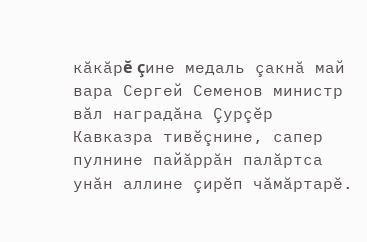кăкăрĕ çине медаль çакнă май вара Сергей Семенов министр вăл наградăна Çурçĕр Кавказра тивĕçнине, сапер пулнине пайăррăн палăртса унăн аллине çирĕп чăмăртарĕ.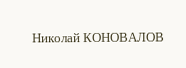Николай КОНОВАЛОВ